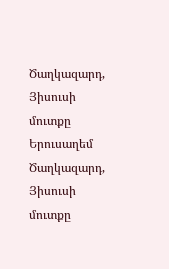Ծաղկազարդ, Յիսուսի մուտքը Երուսաղեմ Ծաղկազարդ, Յիսուսի մուտքը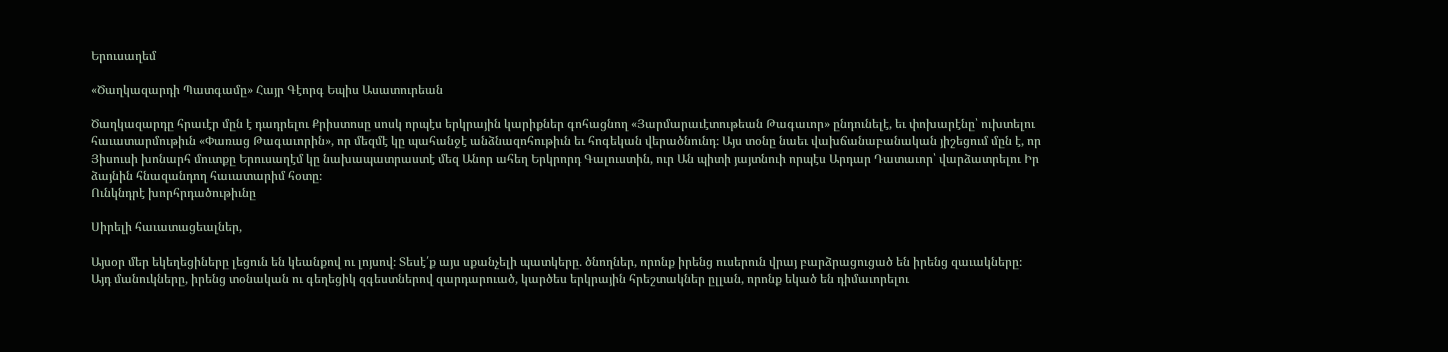Երուսաղեմ

«Ծաղկազարդի Պատգամը» Հայր Գէորգ Եպիս Ասատուրեան

Ծաղկազարդը հրաւէր մըն է դադրելու Քրիստոսը սոսկ որպէս երկրային կարիքներ գոհացնող «Յարմարաւէտութեան Թագաւոր» ընդունելէ, եւ փոխարէնը՝ ուխտելու հաւատարմութիւն «Փառաց Թագաւորին», որ մեզմէ կը պահանջէ անձնազոհութիւն եւ հոգեկան վերածնունդ։ Այս տօնը նաեւ վախճանաբանական յիշեցում մըն է, որ Յիսուսի խոնարհ մուտքը Երուսաղէմ կը նախապատրաստէ մեզ Անոր ահեղ Երկրորդ Գալուստին, ուր Ան պիտի յայտնուի որպէս Արդար Դատաւոր՝ վարձատրելու Իր ձայնին հնազանդող հաւատարիմ հօտը։
Ունկնդրէ խորհրդածութիւնը

Սիրելի հաւատացեալներ,

Այսօր մեր եկեղեցիները լեցուն են կեանքով ու լոյսով։ Տեսէ՛ք այս սքանչելի պատկերը. ծնողներ, որոնք իրենց ուսերուն վրայ բարձրացուցած են իրենց զաւակները։ Այդ մանուկները, իրենց տօնական ու գեղեցիկ զգեստներով զարդարուած, կարծես երկրային հրեշտակներ ըլլան, որոնք եկած են դիմաւորելու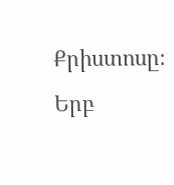Քրիստոսը։ Երբ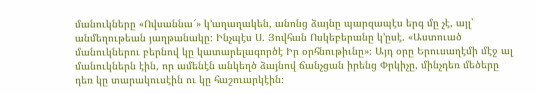մանուկները «Ովսաննա՜» կ’աղաղակեն, անոնց ձայնը պարզապէս երգ մը չէ, այլ՝ անմեղութեան յաղթանակը։ Ինչպէս Ս. Յովհան Ոսկեբերանը կ’ըսէ. «Աստուած մանուկներու բերնով կը կատարելագործէ Իր օրհնութիւնը»։ Այդ օրը Երուսաղէմի մէջ ալ մանուկներն էին, որ ամենէն անկեղծ ձայնով ճանչցան իրենց Փրկիչը, մինչդեռ մեծերը դեռ կը տարակուսէին ու կը հաշուարկէին։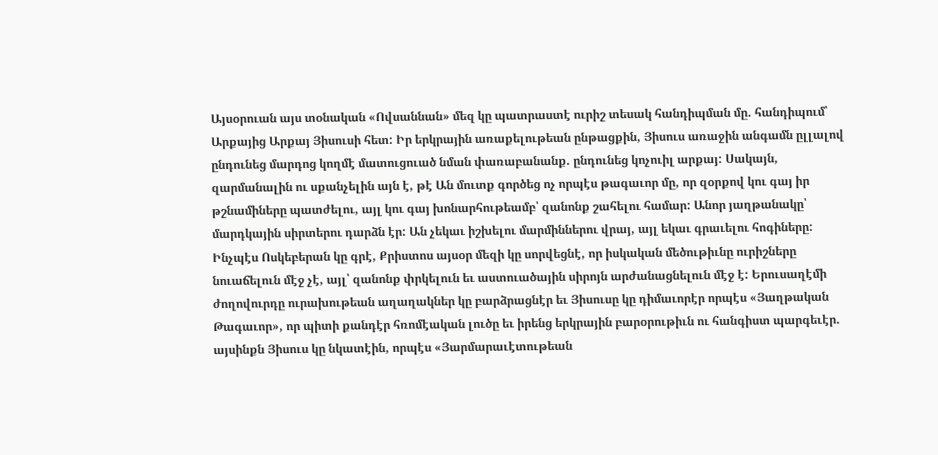Այսօրուան այս տօնական «Ովսաննան» մեզ կը պատրաստէ ուրիշ տեսակ հանդիպման մը. հանդիպում՝ Արքայից Արքայ Յիսուսի հետ: Իր երկրային առաքելութեան ընթացքին, Յիսուս առաջին անգամն ըլլալով ընդունեց մարդոց կողմէ մատուցուած նման փառաբանանք. ընդունեց կոչուիլ արքայ: Սակայն, զարմանալին ու սքանչելին այն է, թէ Ան մուտք գործեց ոչ որպէս թագաւոր մը, որ զօրքով կու գայ իր թշնամիները պատժելու, այլ կու գայ խոնարհութեամբ՝ զանոնք շահելու համար: Անոր յաղթանակը՝ մարդկային սիրտերու դարձն էր: Ան չեկաւ իշխելու մարմիններու վրայ, այլ եկաւ գրաւելու հոգիները: Ինչպէս Ոսկեբերան կը գրէ, Քրիստոս այսօր մեզի կը սորվեցնէ, որ իսկական մեծութիւնը ուրիշները նուաճելուն մէջ չէ, այլ՝ զանոնք փրկելուն եւ աստուածային սիրոյն արժանացնելուն մէջ է: Երուսաղէմի ժողովուրդը ուրախութեան աղաղակներ կը բարձրացնէր եւ Յիսուսը կը դիմաւորէր որպէս «Յաղթական Թագաւոր», որ պիտի քանդէր հռոմէական լուծը եւ իրենց երկրային բարօրութիւն ու հանգիստ պարգեւէր. այսինքն Յիսուս կը նկատէին, որպէս «Յարմարաւէտութեան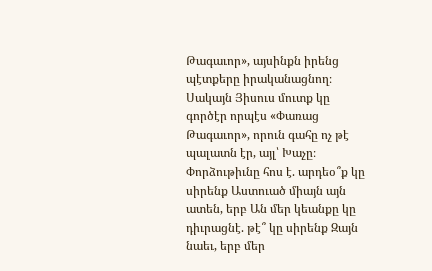Թագաւոր», այսինքն իրենց պէտքերը իրականացնող։ Սակայն Յիսուս մուտք կը գործէր որպէս «Փառաց Թագաւոր», որուն գահը ոչ թէ պալատն էր, այլ՝ Խաչը։ Փորձութիւնը հոս է. արդեօ՞ք կը սիրենք Աստուած միայն այն ատեն, երբ Ան մեր կեանքը կը դիւրացնէ. թէ՞ կը սիրենք Զայն նաեւ, երբ մեր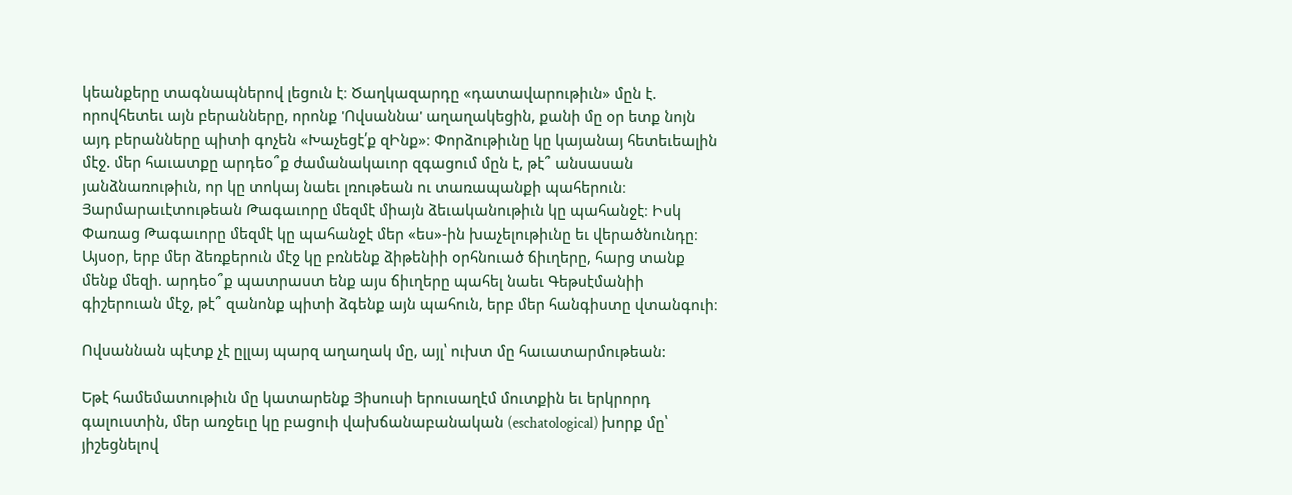կեանքերը տագնապներով լեցուն է։ Ծաղկազարդը «դատավարութիւն» մըն է. որովհետեւ այն բերանները, որոնք 'Ովսաննա' աղաղակեցին, քանի մը օր ետք նոյն այդ բերանները պիտի գոչեն «Խաչեցէ՛ք զԻնք»։ Փորձութիւնը կը կայանայ հետեւեալին մէջ. մեր հաւատքը արդեօ՞ք ժամանակաւոր զգացում մըն է, թէ՞ անսասան յանձնառութիւն, որ կը տոկայ նաեւ լռութեան ու տառապանքի պահերուն։ Յարմարաւէտութեան Թագաւորը մեզմէ միայն ձեւականութիւն կը պահանջէ։ Իսկ Փառաց Թագաւորը մեզմէ կը պահանջէ մեր «ես»-ին խաչելութիւնը եւ վերածնունդը։ Այսօր, երբ մեր ձեռքերուն մէջ կը բռնենք ձիթենիի օրհնուած ճիւղերը, հարց տանք մենք մեզի. արդեօ՞ք պատրաստ ենք այս ճիւղերը պահել նաեւ Գեթսէմանիի գիշերուան մէջ, թէ՞ զանոնք պիտի ձգենք այն պահուն, երբ մեր հանգիստը վտանգուի։

Ովսաննան պէտք չէ ըլլայ պարզ աղաղակ մը, այլ՝ ուխտ մը հաւատարմութեան:

Եթէ համեմատութիւն մը կատարենք Յիսուսի երուսաղէմ մուտքին եւ երկրորդ գալուստին, մեր առջեւը կը բացուի վախճանաբանական (eschatological) խորք մը՝ յիշեցնելով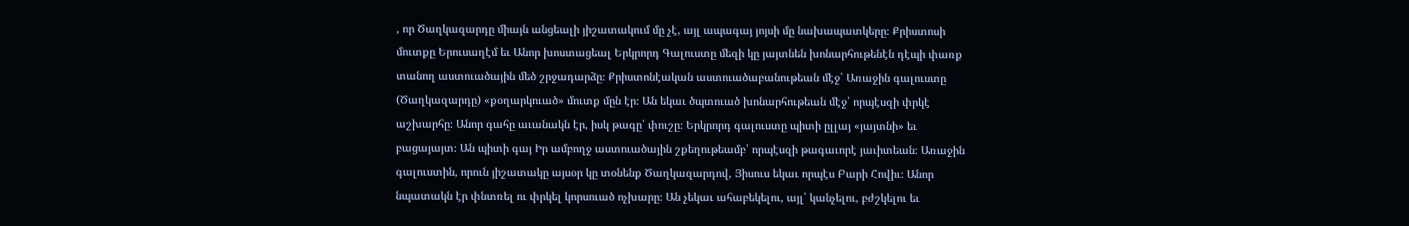, որ Ծաղկազարդը միայն անցեալի յիշատակում մը չէ, այլ ապագայ յոյսի մը նախապատկերը։ Քրիստոսի մուտքը Երուսաղէմ եւ Անոր խոստացեալ Երկրորդ Գալուստը մեզի կը յայտնեն խոնարհութենէն դէպի փառք տանող աստուածային մեծ շրջադարձը։ Քրիստոնէական աստուածաբանութեան մէջ՝ Առաջին գալուստը (Ծաղկազարդը) «քօղարկուած» մուտք մըն էր։ Ան եկաւ ծպտուած խոնարհութեան մէջ՝ որպէսզի փրկէ աշխարհը։ Անոր գահը աւանակն էր, իսկ թագը՝ փուշը։ Երկրորդ գալուստը պիտի ըլլայ «յայտնի» եւ բացայայտ։ Ան պիտի գայ Իր ամբողջ աստուածային շքեղութեամբ՝ որպէսզի թագաւորէ յաւիտեան։ Առաջին գալուստին, որուն յիշատակը այսօր կը տօնենք Ծաղկազարդով, Յիսուս եկաւ որպէս Բարի Հովիւ։ Անոր նպատակն էր փնտռել ու փրկել կորսուած ոչխարը։ Ան չեկաւ ահաբեկելու, այլ՝ կանչելու, բժշկելու եւ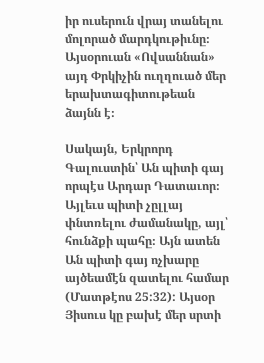իր ուսերուն վրայ տանելու մոլորած մարդկութիւնը։ Այսօրուան «Ովսաննան» այդ Փրկիչին ուղղուած մեր երախտագիտութեան ձայնն է։

Սակայն, Երկրորդ Գալուստին՝ Ան պիտի գայ որպէս Արդար Դատաւոր։ Այլեւս պիտի չըլլայ փնտռելու ժամանակը, այլ՝ հունձքի պահը։ Այն ատեն Ան պիտի գայ ոչխարը այծեամէն զատելու համար (Մատթէոս 25:32): Այսօր Յիսուս կը բախէ մեր սրտի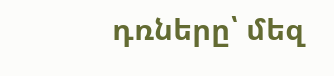դռները՝ մեզ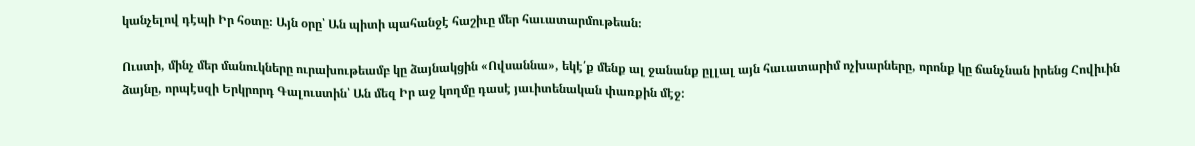կանչելով դէպի Իր հօտը։ Այն օրը՝ Ան պիտի պահանջէ հաշիւը մեր հաւատարմութեան։

Ուստի, մինչ մեր մանուկները ուրախութեամբ կը ձայնակցին «Ովսաննա», եկէ՛ք մենք ալ ջանանք ըլլալ այն հաւատարիմ ոչխարները, որոնք կը ճանչնան իրենց Հովիւին ձայնը, որպէսզի Երկրորդ Գալուստին՝ Ան մեզ Իր աջ կողմը դասէ յաւիտենական փառքին մէջ: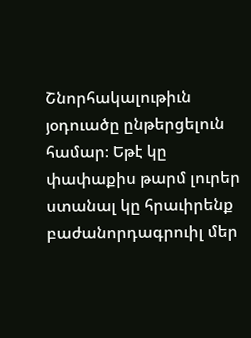Շնորհակալութիւն յօդուածը ընթերցելուն համար։ Եթէ կը փափաքիս թարմ լուրեր ստանալ կը հրաւիրենք բաժանորդագրուիլ մեր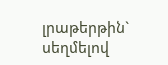լրաթերթին` սեղմելով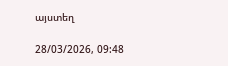այստեղ

28/03/2026, 09:48